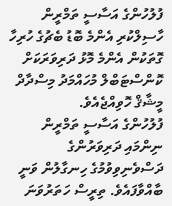ފުލުހުންގެ އަސާސީ ތަމްރީން ހާސިލްކުރި އެންމެ ބޮޑު ބެޗުގެ ހުރިހާ ގޮތަކުން އެންމެ މޮޅު ދަރިވަރަކަށް ކޮންސްޓަބްލް މުހައްމަދު މިސްދާދް މީޝާޤް ހޮވިއްޖެއެވެ.
ފުލުހުންގެ އަސާސީ ތަމްރީން ނިންމައި ދަރިވަރުންގެ ދަސްވެނިވިވުމުގެ ހިނގާލުން ވަނީ ބާއްވާފައެވެ. ތިރީސް ހަތަރުވަނަ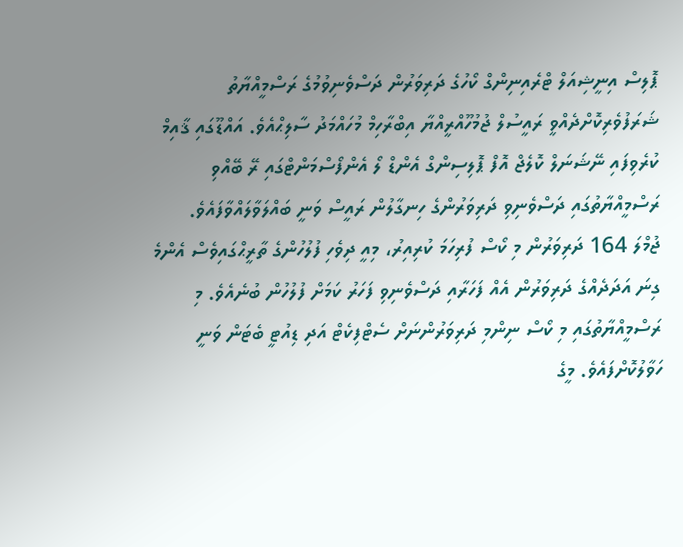ޕޮލިސް އިނީޝިއަލް ޓްރެއިނިންގް ކޯހުގެ ދަރިވަރުން ދަސްވެނިވުމުގެ ރަސްމީއްޔާތު ޝަރަފުވެރިކޮށްދެއްވީ ރައީސުލް ޖުމުހޫއްރީއްޔާ އިބްރާހިމް މުހައްމަދު ސާލިޙްއެވެ. އައްޑޫގައި ޤާއިމް ކުރެވިފައި ނޭޝަނަލް ކޮލެޖް އޮފް ޕޮލިސިންގް އެންޑް ލޯ އެންފޯސްމަންޓްގައި ރޭ ބޭއްވި ރަސްމީއްޔާތުގައި ދަސްވެނިވި ދަރިވަރުންގެ ހިނގާލުން ރައީސް ވަނީ ބައްލަވާލައްވާފައެވެ.
ޖުމްލަ 164 ދަރިވަރުން މި ކޯސް ފުރިހަމަ ކުރިއިރު، މިއީ ދިވެހި ފުލުހުންގެ ތާރީޙްގައިވެސް އެންމެ ގިނަ އަދަދެއްގެ ދަރިވަރުން އެއް ފަހަރާއި ދަސްވެނިވި ފަހަރު ކަމަށް ފުލުހުން ބުނެއެވެ. މި ރަސްމީއްޔާތުގައި މި ކޯސް ނިންމި ދަރިވަރުންނަށް ސެޓްފިކެޓް އަދި ޑިއުޓީ ބެޓަން ވަނީ ހަވާލުކޮށްފައެވެ. މީގެ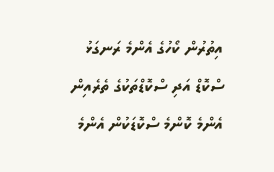އިތުރުން ކޯހުގެ އެންމެ ރަނގަޅު ސްކޮޑް އަދި ސްކޮޑްތަކުގެ ތެރެއިން އެންމެ ކޮންމެ ސްކޮޑަކުން އެންމެ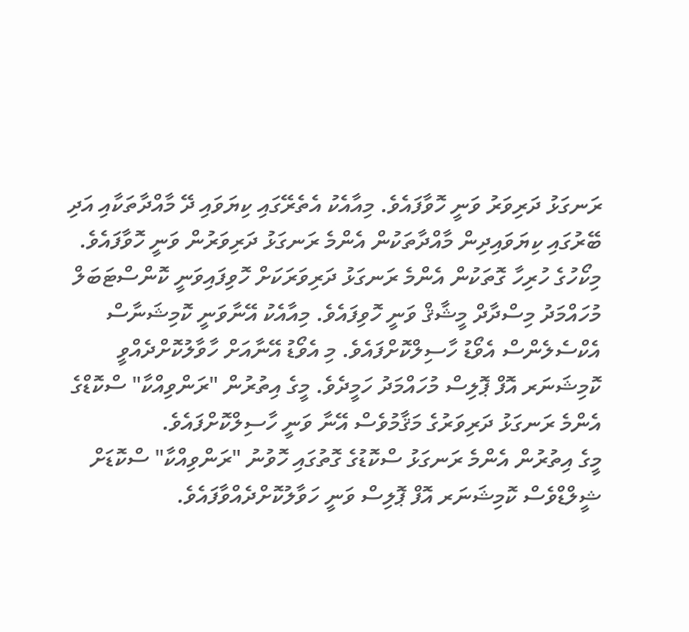ރަނގަޅު ދަރިވަރު ވަނީ ހޮވާފައެވެ. މިއާއެކު އެތެރޭގައި ކިޔަވައި ދޭ މާއްދާތަކާއި އަދި ބޭރުގައި ކިޔަވައިދިން މާއްދާތަކުން އެންމެ ރަނގަޅު ދަރިވަރުން ވަނީ ހޮވާފައެވެ.
މިކޯހުގެ ހުރިހާ ގޮތަކުން އެންމެ ރަނގަޅު ދަރިވަރަކަށް ހޮވިފައިވަނީ ކޮންސްޓަބަލް މުހައްމަދު މިސްދާދް މީޝާޤް ވަނީ ހޮވިފައެވެ. މިއާއެކު އޭނާވަނީ ކޮމިޝަނާސް އެކްސެލެންސް އެވޯޑު ހާސިލްކޮށްފައެވެ. މި އެވޯޑު އޭނާއަށް ހާވާލުކޮށްދެއްވީ ކޮމިޝަނަރ އޮފް ޕޮލިސް މުހައްމަދު ހަމީދެވެ. މީގެ އިތުރުން "ރަންވިއްކާ" ސްކޮޑްގެ އެންމެ ރަނގަޅު ދަރިވަރުގެ މަޤާމުވެސް އޭނާ ވަނީ ހާސިލްކޮށްފައެވެ.
މީގެ އިތުރުން އެންމެ ރަނގަޅު ސްކޮޑުގެ ގޮތުގައި ހޮވުނު "ރަންވިއްކާ" ސްކޮޑަށް ޝީލްޑްވެސް ކޮމިޝަނަރ އޮފް ޕޮލިސް ވަނީ ހަވާލުކޮށްދެއްވާފައެވެ.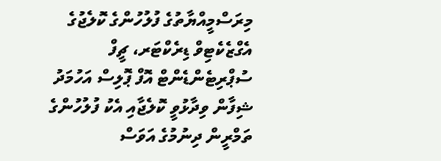މިރަސްމީއްޔާތުގެ ފުލުހުންގެ ކޮލެޖުގެ އެގްޒެކެޓިވް ޑިރެކްޓަރ، ޗީފް ސުޕްރިޓެންޑެންޓް އޮފް ޕޮލިސް އަހުމަދު ޝިފާން ވިދާޅުވީ ކޮލެޖާއި އެކު ފުލުހުންގެ ތަމްރީން ދިނުމުގެ އަވަސް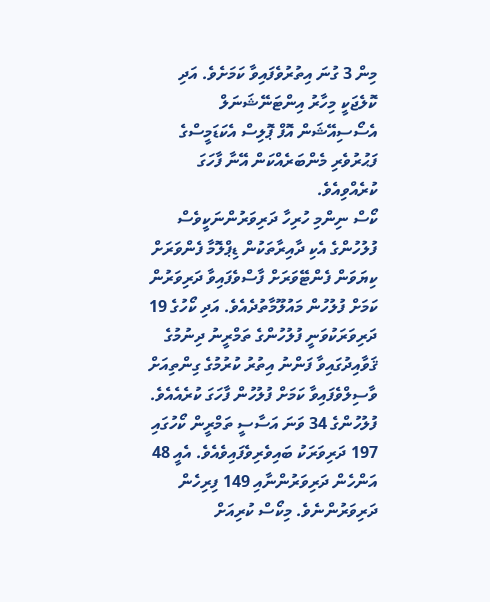މިން 3 ގުނަ އިތުރުވެފައިވާ ކަމަށެވެ. އަދި ކޮލެޖަކީ މިހާރު އިންޓަނޭޝަނަލް އެސޯސިއޭޝަން އޮފް ޕޮލިސް އެކަޑަމީސްގެ ފަޙުރުވެރި މެންބަރެއްކަން އޭނާ ފާހަގަ ކުރެއްވިއެވެ.
ކޯސް ނިންމި ހުރިހާ ދަރިވަރުންނަކީވެސް ފުލުހުންގެ އެކި ދާއިރާތަކުން ޑިޕްލޮމާ ފެންވަރަށް ކިޔަވަން ފެންޓޭވަރަށް ފާސްވެފައިވާ ދަރިވަރުން ކަމަށް ފުލުހުން މައުލޫމާތުދެއެވެ. އަދި ކޯހުގެ 19 ދަރިވަރަކުވަނީ ފުލުހުންގެ ތަމްރީނު ދިނުމުގެ ޤަވާއިދުގައިވާ ފަންނު އިތުރު ކުރުމުގެ ގިންތިއަށް ވާސިލްވެފައިވާ ކަމަށް ފުލުހުން ފާހަގަ ކުރެއެއެވެ.
ފުލުހުންގެ 34 ވަނަ އަސާސީ ތަމްރީން ކޯހުގައި 197 ދަރިވަރަކު ބައިވެރިވެފައިވެއެވެ. އެއީ 48 އަންހެން ދަރިވަރުންނާއި 149 ފިރިހެން ދަރިވަރުންނެވެ. މިކޯސް ކުރިއަށް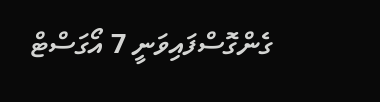ގެންގޮސްފައިވަނީ 7 އޯގަސްޓް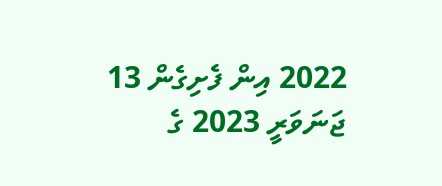2022 އިން ފެށިގެން 13 ޖަނަވަރީ 2023 ގެ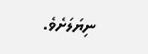ނިޔަލަށެވެ.